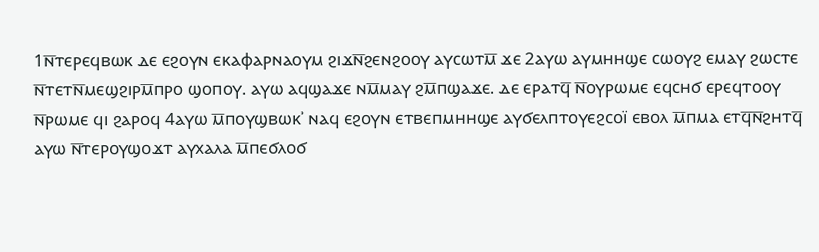1ⲛ̅ⲧⲉⲣⲉϥⲃⲱⲕ ⲇⲉ ⲉϩⲟⲩⲛ ⲉⲕⲁⲫⲁⲣⲛⲁⲟⲩⲙ ϩⲓϫⲛ̅ϩⲉⲛϩⲟⲟⲩ ⲁⲩⲥⲱⲧⲙ̅ ϫⲉ 2ⲁⲩⲱ ⲁⲩⲙⲏⲏϣⲉ ⲥⲱⲟⲩϩ ⲉⲙⲁⲩ ϩⲱⲥⲧⲉ ⲛ̅ⲧⲉⲧⲛ̅ⲙⲉϣϩⲓⲣⲙ̅ⲡⲣⲟ ϣⲟⲡⲟⲩ. ⲁⲩⲱ ⲁϥϣⲁϫⲉ ⲛⲙ̅ⲙⲁⲩ ϩⲙ̅ⲡϣⲁϫⲉ. ⲇⲉ ⲉⲣⲁⲧϥ̅ ⲛ̅ⲟⲩⲣⲱⲙⲉ ⲉϥⲥⲏϭ ⲉⲣⲉϥⲧⲟⲟⲩ ⲛ̅ⲣⲱⲙⲉ ϥⲓ ϩⲁⲣⲟϥ 4ⲁⲩⲱ ⲙ̅ⲡⲟⲩϣⲃⲱⲕʾ ⲛⲁϥ ⲉϩⲟⲩⲛ ⲉⲧⲃⲉⲡⲙⲏⲏϣⲉ ⲁⲩϭⲉⲗⲡⲧⲟⲩⲉϩⲥⲟⲓ̈ ⲉⲃⲟⲗ ⲙ̅ⲡⲙⲁ ⲉⲧϥ̅ⲛ̅ϩⲏⲧϥ̅ ⲁⲩⲱ ⲛ̅ⲧⲉⲣⲟⲩϣⲟϫⲧ ⲁⲩⲭⲁⲗⲁ ⲙ̅ⲡⲉϭⲗⲟϭ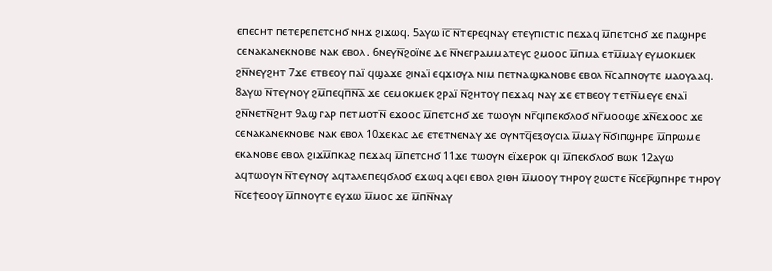ⲉⲡⲉⲥⲏⲧ ⲡⲉⲧⲉⲣⲉⲡⲉⲧⲥⲏϭ ⲛⲏϫ ϩⲓϫⲱϥ. 5ⲁⲩⲱ ⲓ̅ⲥ̅ ⲛ̅ⲧⲉⲣⲉϥⲛⲁⲩ ⲉⲧⲉⲩⲡⲓⲥⲧⲓⲥ ⲡⲉϫⲁϥ ⲙ̅ⲡⲉⲧⲥⲏϭ ϫⲉ ⲡⲁϣⲏⲣⲉ ⲥⲉⲛⲁⲕⲁⲛⲉⲕⲛⲟⲃⲉ ⲛⲁⲕ ⲉⲃⲟⲗ. 6ⲛⲉⲩⲛ̅ϩⲟⲓ̈ⲛⲉ ⲇⲉ ⲛ̅ⲛⲉⲅⲣⲁⲙⲙⲁⲧⲉⲩⲥ ϩⲙⲟⲟⲥ ⲙ̅ⲡⲙⲁ ⲉⲧⲙ̅ⲙⲁⲩ ⲉⲩⲙⲟⲕⲙⲉⲕ ϩⲛ̅ⲛⲉⲩϩⲏⲧ 7ϫⲉ ⲉⲧⲃⲉⲟⲩ ⲡⲁⲓ̈ ϥϣⲁϫⲉ ϩⲓⲛⲁⲓ̈ ⲉϥϫⲓⲟⲩⲁ ⲛⲓⲙ ⲡⲉⲧⲛⲁϣⲕⲁⲛⲟⲃⲉ ⲉⲃⲟⲗ ⲛ̅ⲥⲁⲡⲛⲟⲩⲧⲉ ⲙⲁⲟⲩⲁⲁϥ. 8ⲁⲩⲱ ⲛ̅ⲧⲉⲩⲛⲟⲩ ϩⲙ̅ⲡⲉϥⲡ̅ⲛ̅ⲁ̅ ϫⲉ ⲥⲉⲙⲟⲕⲙⲉⲕ ϩⲣⲁⲓ̈ ⲛ̅ϩⲏⲧⲟⲩ ⲡⲉϫⲁϥ ⲛⲁⲩ ϫⲉ ⲉⲧⲃⲉⲟⲩ ⲧⲉⲧⲛ̅ⲙⲉⲩⲉ ⲉⲛⲁⲓ̈ ϩⲛ̅ⲛⲉⲧⲛ̅ϩⲏⲧ 9ⲁϣ ⲅⲁⲣ ⲡⲉⲧⲙⲟⲧⲛ̅ ⲉϫⲟⲟⲥ ⲙ̅ⲡⲉⲧⲥⲏϭ ϫⲉ ⲧⲱⲟⲩⲛ ⲛⲅ̅ϥⲓⲡⲉⲕϭⲗⲟϭ ⲛⲅ̅ⲙⲟⲟϣⲉ ϫⲛ̅ⲉϫⲟⲟⲥ ϫⲉ ⲥⲉⲛⲁⲕⲁⲛⲉⲕⲛⲟⲃⲉ ⲛⲁⲕ ⲉⲃⲟⲗ 10ϫⲉⲕⲁⲥ ⲇⲉ ⲉⲧⲉⲧⲛⲉⲛⲁⲩ ϫⲉ ⲟⲩⲛⲧϥ̅ⲉⲝⲟⲩⲥⲓⲁ ⲙ̅ⲙⲁⲩ ⲛ̅ϭⲓⲡϣⲏⲣⲉ ⲙ̅ⲡⲣⲱⲙⲉ ⲉⲕⲁⲛⲟⲃⲉ ⲉⲃⲟⲗ ϩⲓϫⲙ̅ⲡⲕⲁϩ ⲡⲉϫⲁϥ ⲙ̅ⲡⲉⲧⲥⲏϭ 11ϫⲉ ⲧⲱⲟⲩⲛ ⲉⲓ̈ϫⲉⲣⲟⲕ ϥⲓ ⲙ̅ⲡⲉⲕϭⲗⲟϭ ⲃⲱⲕ 12ⲁⲩⲱ ⲁϥⲧⲱⲟⲩⲛ ⲛ̅ⲧⲉⲩⲛⲟⲩ ⲁϥⲧⲁⲗⲉⲡⲉϥϭⲗⲟϭ ⲉϫⲱϥ ⲁϥⲉⲓ ⲉⲃⲟⲗ ϩⲓⲑⲏ ⲙ̅ⲙⲟⲟⲩ ⲧⲏⲣⲟⲩ ϩⲱⲥⲧⲉ ⲛ̅ⲥⲉⲣ̅ϣⲡⲏⲣⲉ ⲧⲏⲣⲟⲩ ⲛ̅ⲥⲉϯⲉⲟⲟⲩ ⲙ̅ⲡⲛⲟⲩⲧⲉ ⲉⲩϫⲱ ⲙ̅ⲙⲟⲥ ϫⲉ ⲙ̅ⲡⲛ̅ⲛⲁⲩ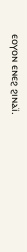ⲉⲟⲩⲟⲛ ⲉⲛⲉϩ ϩⲓⲛⲁⲓ̈.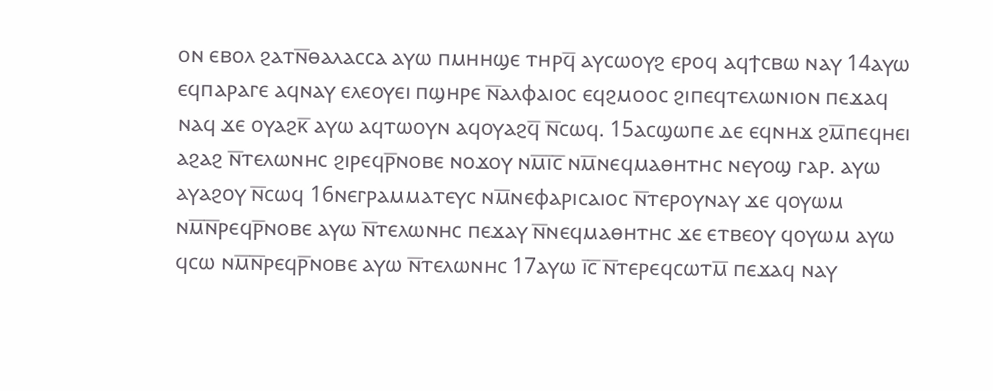ⲟⲛ ⲉⲃⲟⲗ ϩⲁⲧⲛ̅ⲑⲁⲗⲁⲥⲥⲁ ⲁⲩⲱ ⲡⲙⲏⲏϣⲉ ⲧⲏⲣϥ̅ ⲁⲩⲥⲱⲟⲩϩ ⲉⲣⲟϥ ⲁϥϯⲥⲃⲱ ⲛⲁⲩ 14ⲁⲩⲱ ⲉϥⲡⲁⲣⲁⲅⲉ ⲁϥⲛⲁⲩ ⲉⲗⲉⲟⲩⲉⲓ ⲡϣⲏⲣⲉ ⲛ̅ⲁⲗⲫⲁⲓⲟⲥ ⲉϥϩⲙⲟⲟⲥ ϩⲓⲡⲉϥⲧⲉⲗⲱⲛⲓⲟⲛ ⲡⲉϫⲁϥ ⲛⲁϥ ϫⲉ ⲟⲩⲁϩⲕ̅ ⲁⲩⲱ ⲁϥⲧⲱⲟⲩⲛ ⲁϥⲟⲩⲁϩϥ̅ ⲛ̅ⲥⲱϥ. 15ⲁⲥϣⲱⲡⲉ ⲇⲉ ⲉϥⲛⲏϫ ϩⲙ̅ⲡⲉϥⲏⲉⲓ ⲁϩⲁϩ ⲛ̅ⲧⲉⲗⲱⲛⲏⲥ ϩⲓⲣⲉϥⲣ̅ⲛⲟⲃⲉ ⲛⲟϫⲟⲩ ⲛⲙ̅ⲓ̅ⲥ̅ ⲛⲙ̅ⲛⲉϥⲙⲁⲑⲏⲧⲏⲥ ⲛⲉⲩⲟϣ ⲅⲁⲣ. ⲁⲩⲱ ⲁⲩⲁϩⲟⲩ ⲛ̅ⲥⲱϥ 16ⲛⲉⲅⲣⲁⲙⲙⲁⲧⲉⲩⲥ ⲛⲙ̅ⲛⲉⲫⲁⲣⲓⲥⲁⲓⲟⲥ ⲛ̅ⲧⲉⲣⲟⲩⲛⲁⲩ ϫⲉ ϥⲟⲩⲱⲙ ⲛⲙ̅ⲛ̅ⲣⲉϥⲣ̅ⲛⲟⲃⲉ ⲁⲩⲱ ⲛ̅ⲧⲉⲗⲱⲛⲏⲥ ⲡⲉϫⲁⲩ ⲛ̅ⲛⲉϥⲙⲁⲑⲏⲧⲏⲥ ϫⲉ ⲉⲧⲃⲉⲟⲩ ϥⲟⲩⲱⲙ ⲁⲩⲱ ϥⲥⲱ ⲛⲙ̅ⲛ̅ⲣⲉϥⲣ̅ⲛⲟⲃⲉ ⲁⲩⲱ ⲛ̅ⲧⲉⲗⲱⲛⲏⲥ 17ⲁⲩⲱ ⲓ̅ⲥ̅ ⲛ̅ⲧⲉⲣⲉϥⲥⲱⲧⲙ̅ ⲡⲉϫⲁϥ ⲛⲁⲩ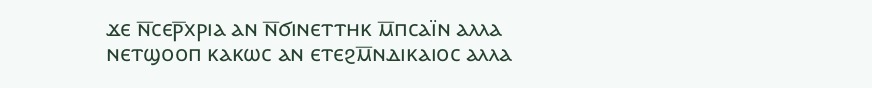ϫⲉ ⲛ̅ⲥⲉⲣ̅ⲭⲣⲓⲁ ⲁⲛ ⲛ̅ϭⲓⲛⲉⲧⲧⲏⲕ ⲙ̅ⲡⲥⲁⲓ̈ⲛ ⲁⲗⲗⲁ ⲛⲉⲧϣⲟⲟⲡ ⲕⲁⲕⲱⲥ ⲁⲛ ⲉⲧⲉϩⲙ̅ⲛⲇⲓⲕⲁⲓⲟⲥ ⲁⲗⲗⲁ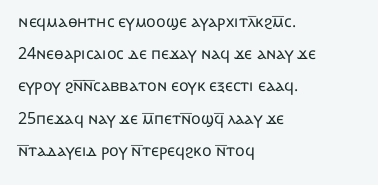ⲛⲉϥⲙⲁⲑⲏⲧⲏⲥ ⲉⲩⲙⲟⲟϣⲉ ⲁⲩⲁⲣⲭⲓⲧⲗ̅ⲕϩⲙ̅ⲥ. 24ⲛⲉⲑⲁⲣⲓⲥⲁⲓⲟⲥ ⲇⲉ ⲡⲉϫⲁⲩ ⲛⲁϥ ϫⲉ ⲁⲛⲁⲩ ϫⲉ ⲉⲩⲣⲟⲩ ϩⲛ̅ⲛ̅ⲥⲁⲃⲃⲁⲧⲟⲛ ⲉⲟⲩⲕ ⲉⲝⲉⲥⲧⲓ ⲉⲁⲁϥ. 25ⲡⲉϫⲁϥ ⲛⲁⲩ ϫⲉ ⲙ̅ⲡⲉⲧⲛ̅ⲟϣϥ̅ ⲗⲁⲁⲩ ϫⲉ ⲛ̅ⲧⲁⲇⲁⲩⲉⲓⲇ ⲣⲟⲩ ⲛ̅ⲧⲉⲣⲉϥϩⲕⲟ ⲛ̅ⲧⲟϥ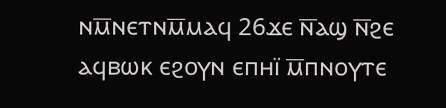ⲛⲙ̅ⲛⲉⲧⲛⲙ̅ⲙⲁϥ 26ϫⲉ ⲛ̅ⲁϣ ⲛ̅ϩⲉ ⲁϥⲃⲱⲕ ⲉϩⲟⲩⲛ ⲉⲡⲏⲓ̈ ⲙ̅ⲡⲛⲟⲩⲧⲉ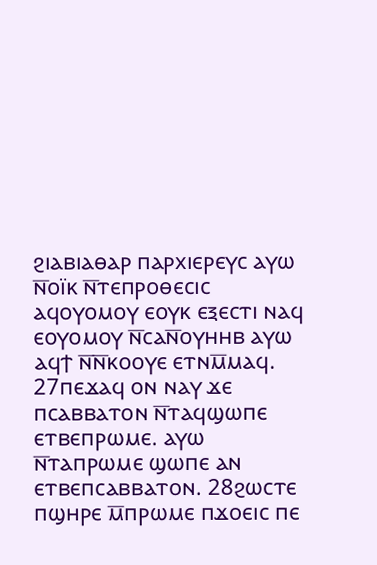ϩⲓⲁⲃⲓⲁⲑⲁⲣ ⲡⲁⲣⲭⲓⲉⲣⲉⲩⲥ ⲁⲩⲱ ⲛ̅ⲟⲓ̈ⲕ ⲛ̅ⲧⲉⲡⲣⲟⲑⲉⲥⲓⲥ ⲁϥⲟⲩⲟⲙⲟⲩ ⲉⲟⲩⲕ ⲉⲝⲉⲥⲧⲓ ⲛⲁϥ ⲉⲟⲩⲟⲙⲟⲩ ⲛ̅ⲥⲁⲛ̅ⲟⲩⲏⲏⲃ ⲁⲩⲱ ⲁϥϯ ⲛ̅ⲛ̅ⲕⲟⲟⲩⲉ ⲉⲧⲛⲙ̅ⲙⲁϥ. 27ⲡⲉϫⲁϥ ⲟⲛ ⲛⲁⲩ ϫⲉ ⲡⲥⲁⲃⲃⲁⲧⲟⲛ ⲛ̅ⲧⲁϥϣⲱⲡⲉ ⲉⲧⲃⲉⲡⲣⲱⲙⲉ. ⲁⲩⲱ ⲛ̅ⲧⲁⲡⲣⲱⲙⲉ ϣⲱⲡⲉ ⲁⲛ ⲉⲧⲃⲉⲡⲥⲁⲃⲃⲁⲧⲟⲛ. 28ϩⲱⲥⲧⲉ ⲡϣⲏⲣⲉ ⲙ̅ⲡⲣⲱⲙⲉ ⲡϫⲟⲉⲓⲥ ⲡⲉ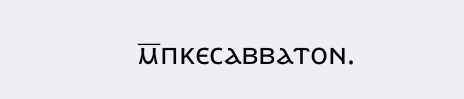ⲙ̅ⲡⲕⲉⲥⲁⲃⲃⲁⲧⲟⲛ.